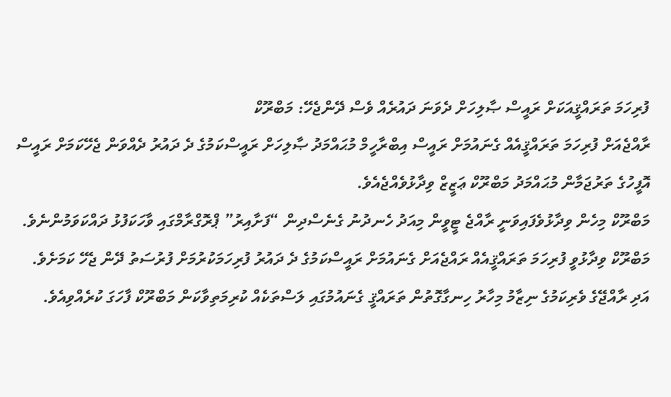ފުރިހަމަ ތަރައްޤީއަކަށް ރައީސް ޞާލިހަށް ދެވަނަ ދައުރެއް ވެސް ދޭންޖެހޭ: މަބްރޫކް
ރާއްޖެއަށް ފުރިހަމަ ތަރައްޤީއެއް ގެނައުމަށް ރައީސް އިބްރާހީމް މުޙައްމަދު ޞާލިހަށް ރައީސްކަމުގެ ދެ ދައުރު ދެއްވަން ޖެހޭކަމަށް ރައީސް އޮފީހުގެ ތަރުޖަމާން މުޙައްމަދު މަބްރޫކް ޢަޒީޒް ވިދާޅުވެއްޖެއެވެ.
މަބްރޫކް މިހެން ވިދާޅުވެފައިވަނީ ރާއްޖެ ޓީވީން މިއަދު ހެނދުނު ގެނެސްދިން “ފަށާއިރު” ޕްރޮގްރާމްގައި ވާހަކަފުޅު ދައްކަވަމުންނެވެ. މަބްރޫކް ވިދާޅުވީ ފުރިހަމަ ތަރައްޤީއެއް ރައްޖެއަށް ގެނައުމަށް ރައީސްކަމުގެ ދެ ދައުރު ފުރިހަމަކުރުމަށް ފުރުސަތު ދޭން ޖެހޭ ކަމަށެވެ.
އަދި ރާއްޖޭގެ ވެރިކަމުގެ ނިޒާމު މިހާރު ހިނގާގޮތުން ތަރައްޤީ ގެނައުމުގައި ލަސްތަކެއް ކުރިމަތިވާކަން މަބްރޫކް ފާހަގަ ކުރެއްވިއެވެ.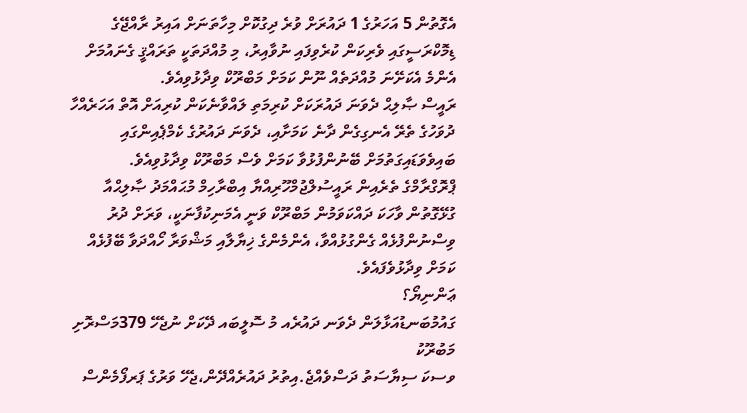އެގޮތުން 5 އަހަރުގެ 1 ދައުރަށް ވުރެ ދިގުކޮށް މިހާތަނަށް އައިރު ރާއްޖޭގެ ޑިމޮކްރަސީގައި ވެރިކަން ކުރެވިފައި ނުވާއިރު، މި މުއްދަތަކީ ތަރައްޤީ ގެނައުމަށް އެންމެ އެކަށޭނަ މުއްދަތެއް ނޫން ކަމަށް މަބްރޫކް ވިދާޅުވިއެވެ.
ރައީސް ޞާލިޙް ދެވަނަ ދައުރަކަށް ކުރިމަތި ލައްވާނެކަން ކުރިއަށް އޮތް އަހަރެއްހާ ދުވަހުގެ ތެރޭ އެނގިގެން ދާނެ ކަމަށާއި، ދެވަނަ ދައުރުގެ ކެމްޕެއިންގައި ބައިވެވަޑައިގަތުމަށް ބޭނުންފުޅުވާ ކަމަށް ވެސް މަބްރޫކް ވިދާޅުވިއެވެ.
ޕްރޮގްރާމްގެ ތެރެއިން ރައީސުލްޖުމްހޫރިއްޔާ އިބްރާހިމް މުޙައްމަދު ޞާލިޙްއާ ގުޅޭގޮތުން ވާހަކަ ދައްކަވަމުން މަބްރޫކް ވަނީ އެމަނިކުފާނަކީ، ވަރަށް ދުރު ވިސްނުންފުޅެއް ގެންގުޅުއްވާ، އެންމެންގެ ޚިޔާލާއި މަޝްވަރާ ހޯއްދަވާ ބޭފުޅެއް ކަމަށް ވިދާޅުވެފައެވެ.
ޢަންނިޔޯ؟
ގައުމުބަނޑުއަޅާލަން ދެވަނ ދައުރެއ މު ސޮލީބައ ދޭކަށް ނުޖެހޭ 379މަސްރޮށި މަބުރޫކު
ވސކަ ސިޔާސަތު ދަސްވެއްޖެ.އިތުރު ދައުރެއްދޭން،ޖެހޭ ވަރުގެ ޕަރފޯމެންސް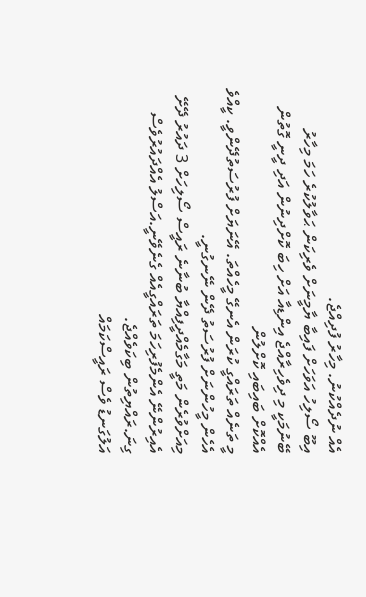އެއް ނުދެއްކުނު. މިހާރު ފުދިއްޖެ.
އިބޫ ސޯލިހު އަވަހަށް ފައިބާ ޔާމީނަށް ވެރިކަން ޙަވާލުކުރެ ހަމަ މިހާރު
ބޭނުމަކީ މި ދިވެހިރާއްޖެ އިންޑިއާ އަށް ހިބަ ކޮށްދިނުން އަދި ދީނީ ގޮތުން އެއްކޮށް ބައިބައި ކޮށްލުން
މީ ތަނެއް ތަރައްގީ ކުރަން އެނގޭ މީހެއްތަ. އޭނަޔަށް ފުރުސަތުދޭންވީ. ކީއްވެ އެހެން މީހުންނަށް ފުރުސަތު ދޭން ނޭނގުނީ.
މިއަށްވުރެން މަތީ މަގާމެއްދީފިއްޔާ ބުނާނެ ރައީސް ސޯލިހަށް 3 ދައުރު ދޭށޭ އެއިރުންނޭ އެންމެފުރިހަމަ ތަރައްގީއެއް ގެނެވޭނީ.އަސްލު އެއްދައުރުވެސް ގިނަ.ރައްޔިތުން ބިކަވެއްޖެ.
އަލުގަނޑު ވެސް ރައީސްކަމައް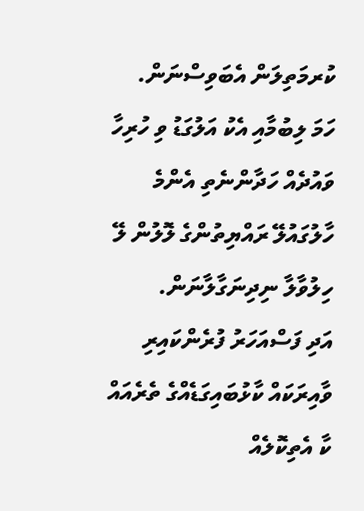ކުރމަތިލަން އެބަވިސްނަން.
ހަމަ ލިބުމާއި އެކު އަލުގަޑު ވި ހުރިހާ ވައުދެއް ހަދާންނެތި އެންމެ ހާލުގައުލޭ ރައްޔިތުންގެ ލޮލުން ލޭ ހިލުވާލާ ނިދިނަގާލާނަން.
އަދި ފަސްއަހަރު ފުރެންކައިރި ވާއިރަކައް ކާޅުބައިގަޑެއްގެ ތެރެއައް ކާ އެތިކޮލެއް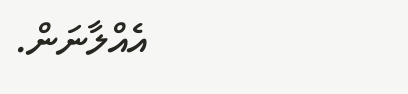އެއްލާނަން.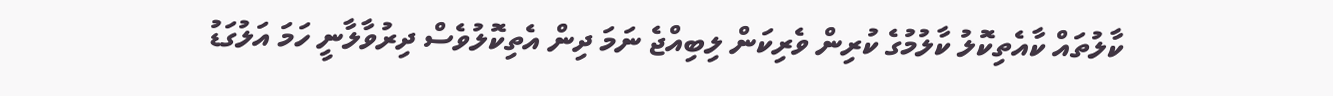ކާލުތައް ކާއެތިކޮލު ކާލުމުގެ ކުރިން ވެރިކަން ލިބިއްޖެ ނަމަ ދިން އެތިކޮލުވެސް ދިރުވާލާނީ ހަމަ އަލުގަޑު